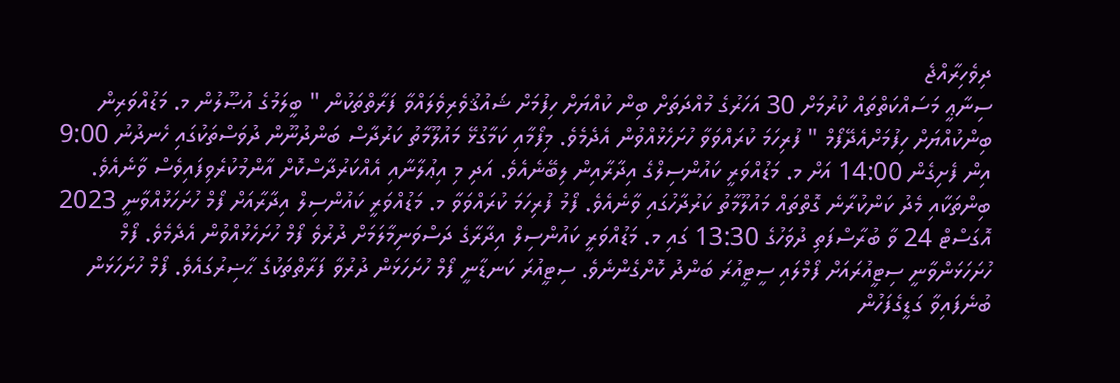ދިވެހިރާއްޖެ
ސިނާޢީ މަސައްކަތްތައް ކުރުމަށް 30 އަހަރުގެ މުއްދަތަށް ބިން ކުއްޔަށް ހިފުމަށް ޝައުޤުވެރިވެލައްވާ ފަރާތްތަކުން " ބީލަމުގެ އުޞޫލުން މ. މަޑުއްވަރިން ބިންކުއްޔަށް ހިފުމަށްއެދޭފޯމް " ފުރިހަމަ ކުރައްވަވާ ހުށަހެޅުއްވުން އެދެމެވެ. މިފޯމާއި ކަމާގުޅޭ މައުލޫމާތު ކަރުދާސް ބަންދުނޫން ދުވަސްތަކުގައި ހެނދުނު 9:00 އިން ފެށިގެން 14:00 އަށް މ. މަޑުއްވަރީ ކައުންސިލްގެ އިދާރާއިން ލިބޭނެއެވެ. އަދި މި އިޢުލާނާއި އެއްކަރުދާސްކޮށް އާންމުކުރެވިފައިވެސް ވާނެއެވެ. ބިންތަކާއި މެދު ކަންކުރާނެ ގޮތްތައް މައުލޫމާތު ކަރުދާހުގައި ވާނެއެވެ. ފޯމު ފުރިހަމަ ކުރައްވަވާ މ. މަޑުއްވަރީ ކައުންސިލް އިދާރާއަށް ފޯމް ހުށަހަޅުއްވާނީ 2023 އޮގަސްޓް 24 ވާ ބުރާސްފަތި ދުވަހުގެ 13:30 ގައި މ. މަޑުއްވަރީ ކައުންސިލް އިދާރާގެ ދަސްވަނިމާލަމަށް ދުރުވެ ފޯމް ހުށަހެޅުއްވުން އެދެމެވެ. ފޯމް ހުށަހަޅަންވާނީ ސިޓީއުރައަށް ފޯމްލައި ސީޓީއުރަ ބަންދު ކޮށްގެންނެވެ. ސިޓީއުރަ ކަނޑާނީ ފޯމް ހުށަހަޅަން ދުރުވާ ފަރާތްތަކުގެ ޙާޟިރުގައެވެ. ފޯމް ހުށަހަޅަން ބުނެފައިވާ ގަޑީގެފަހުން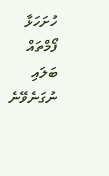ހުށަހަޅާ ފޯމްތައް ބަލައި ނުގަނެވޭނެ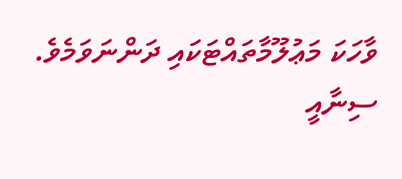ވާހަކަ މަޢުލޫމާތައްޓަކައި ދަންނަވަމެވެ.
ސިނާއީ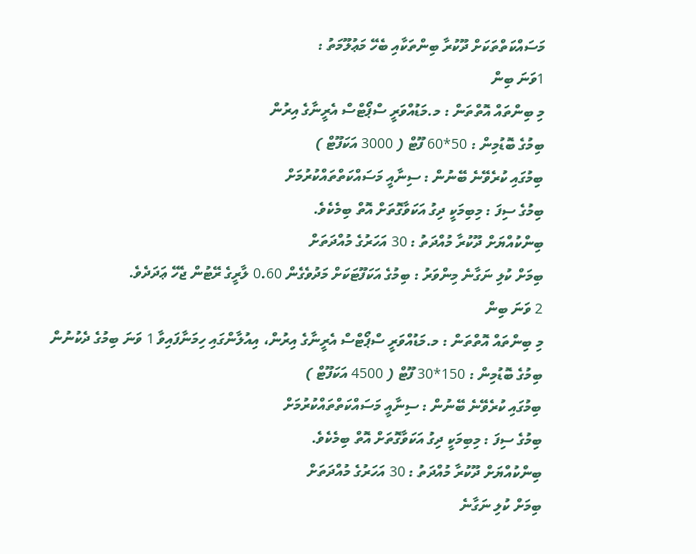މަސައްކަތްތަކަށް ދޫކުރާ ބިންތަކާއި ބެހޭ މަޢުލޫމަތު :
1ވަނަ ބިން
މި ބިންތައް އޮތްތަން : މ.މަޑުއްވަރީ ސްޕޯޓްސް އެރީނާގެ އިރުން
ބިމުގެ ބޮޑުމިން : 50*60 ފޫޓް ( 3000 އަކަފޫޓް )
ބިމުގައި ކުރެވޭނެ ބޭނުން : ސިނާއީ މަސައްކަތްތައްކުރުމަށް
ބިމުގެ ސިފަ : މިބިމަކީ ދިގު އަކަވާގޮތަށް އޮތް ބިމެކެވެ.
ބިންކުއްޔަށް ދޫކުރާ މުއްދަތު : 30 އަހަރުގެ މުއްދަތަށް
ބިމަށް ކުލި ނަގާނެ މިންވަރު : ބިމުގެ އަކަފޫޓަކަށް މަދުވެގެން 0.60 ލާރީގެ ރޭޓުން ޖެހޭ ޢަދަދެވެ.
2 ވަނަ ބިން
މި ބިންތައް އޮތްތަން : މ.މަޑުއްވަރީ ސްޕޯޓްސް އެރީނާގެ އިރުން، އިއުލާންގައި ހިމަނާފައިވާ 1 ވަނަ ބިމުގެ ދެކުނުން
ބިމުގެ ބޮޑުމިން : 150*30 ފޫޓް ( 4500 އަކަފޫޓް )
ބިމުގައި ކުރެވޭނެ ބޭނުން : ސިނާއީ މަސައްކަތްތައްކުރުމަށް
ބިމުގެ ސިފަ : މިބިމަކީ ދިގު އަކަވާގޮތަށް އޮތް ބިމެކެވެ.
ބިންކުއްޔަށް ދޫކުރާ މުއްދަތު : 30 އަހަރުގެ މުއްދަތަށް
ބިމަށް ކުލި ނަގާނެ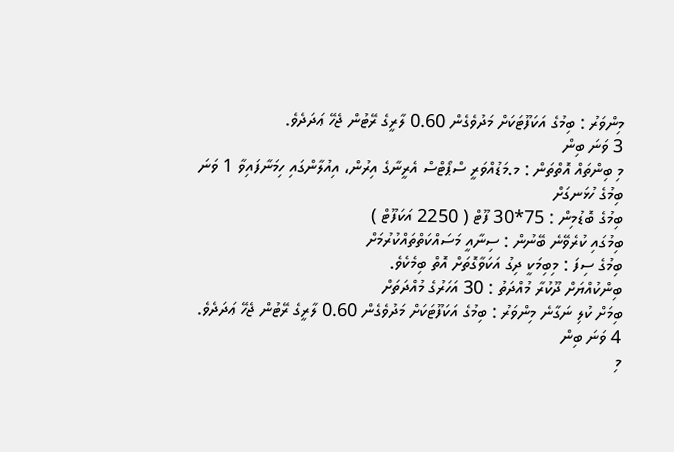މިންވަރު : ބިމުގެ އަކަފޫޓަކަށް މަދުވެގެން 0.60 ލާރީގެ ރޭޓުން ޖެހޭ ޢަދަދެވެ.
3 ވަނަ ބިން
މި ބިންތައް އޮތްތަން : މ.މަޑުއްވަރީ ސްޕޯޓްސް އެރީނާގެ އިރުން، އިއުލާންގައި ހިމަނާފައިވާ 1 ވަނަ ބިމުގެ ހުޅަނގަށް
ބިމުގެ ބޮޑުމިން : 75*30 ފޫޓް ( 2250 އަކަފޫޓް )
ބިމުގައި ކުރެވޭނެ ބޭނުން : ސިނާއީ މަސައްކަތްތައްކުރުމަށް
ބިމުގެ ސިފަ : މިބިމަކީ ދިގު އަކަވާގޮތަށް އޮތް ބިމެކެވެ.
ބިންކުއްޔަށް ދޫކުރާ މުއްދަތު : 30 އަހަރުގެ މުއްދަތަށް
ބިމަށް ކުލި ނަގާނެ މިންވަރު : ބިމުގެ އަކަފޫޓަކަށް މަދުވެގެން 0.60 ލާރީގެ ރޭޓުން ޖެހޭ ޢަދަދެވެ.
4 ވަނަ ބިން
މި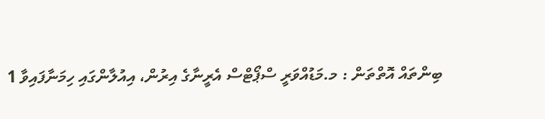ބިންތައް އޮތްތަން : މ.މަޑުއްވަރީ ސްޕޯޓްސް އެރީނާގެ އިރުން، އިއުލާންގައި ހިމަނާފައިވާ 1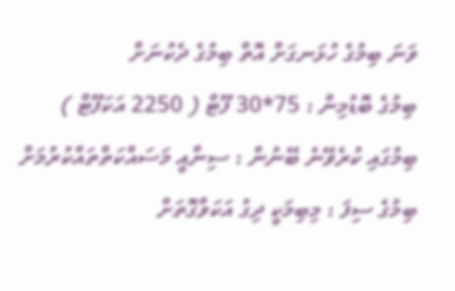ވަނަ ބިމުގެ ހުޅަނގަށް އޮތް ބިމުގެ ދެކުނަށް
ބިމުގެ ބޮޑުމިން : 75*30 ފޫޓް ( 2250 އަކަފޫޓް )
ބިމުގައި ކުރެވޭނެ ބޭނުން : ސިނާއީ މަސައްކަތްތައްކުރުމަށް
ބިމުގެ ސިފަ : މިބިމަކީ ދިގު އަކަވާގޮތަށް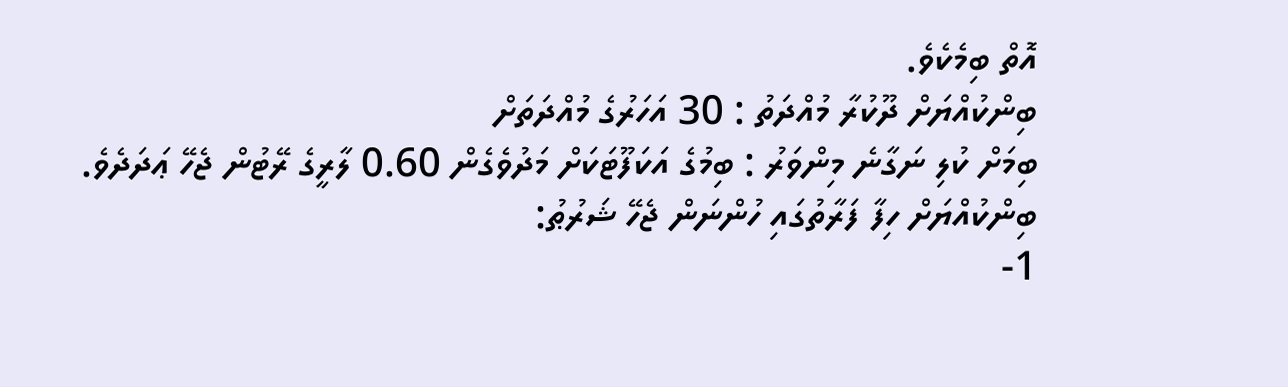އޮތް ބިމެކެވެ.
ބިންކުއްޔަށް ދޫކުރާ މުއްދަތު : 30 އަހަރުގެ މުއްދަތަށް
ބިމަށް ކުލި ނަގާނެ މިންވަރު : ބިމުގެ އަކަފޫޓަކަށް މަދުވެގެން 0.60 ލާރީގެ ރޭޓުން ޖެހޭ ޢަދަދެވެ.
ބިންކުއްޔަށް ހިފާ ފަރާތުގައި ހުންނަން ޖެހޭ ޝަރުޠު:
1-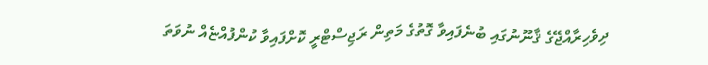ދިވެހިރާއްޖޭގެ ޤާނޫނުގައި ބުނެފައިވާ ގޮތުގެ މަތިން ރަޖިސްޓްރީ ކޮށްފައިވާ ކުންފުއްޏެއް ނުވަތަ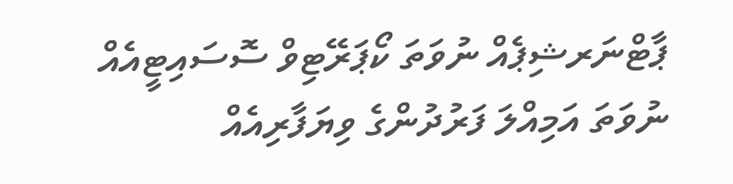ޕާޓްނަރޝިޕެއް ނުވަތަ ކޯޕަރޭޓިވް ސޮސައިޓީއެއް ނުވަތަ އަމިއްލަ ފަރުދުންގެ ވިޔަފާރިއެއް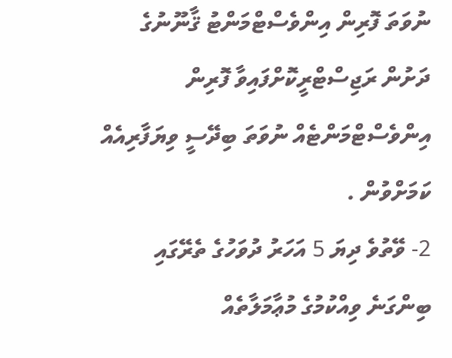ނުވަތަ ފޮރިން އިންވެސްޓްމަންޓު ޤާނޫނުގެ ދަށުން ރަޖިސްޓްރީކޮށްފައިވާ ފޮރިން އިންވެސްޓްމަންޓެއް ނުވަތަ ބިދޭސީ ވިޔަފާރިއެއް ކަމަށްވުން .
2- ވޭތުވެ ދިޔަ 5 އަހަރު ދުވަހުގެ ތެރޭގައި ބިންގަނެ ވިއްކުމުގެ މުޢާމަލާތެއް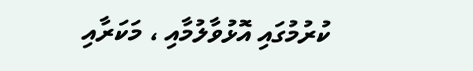ކުރުމުގައި އޮޅުވާލުމާއި ، މަކަރާއި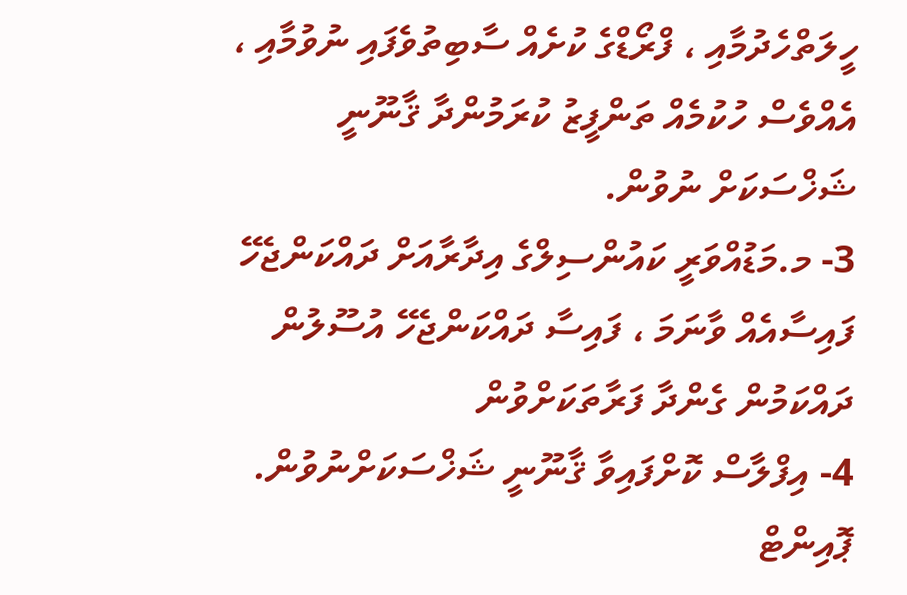ހީލަތްހެދުމާއި ، ފްރޯޑްގެ ކުށެއް ސާބިތުވެފައި ނުވުމާއި ، އެއްވެސް ހުކުމެއް ތަންފީޒު ކުރަމުންދާ ޤާނޫނީ ޝަޚްސަކަށް ނުވުން.
3- މ.މަޑުއްވަރީ ކައުންސިލްގެ އިދާރާއަށް ދައްކަންޖެހޭ ފައިސާއެއް ވާނަމަ ، ފައިސާ ދައްކަންޖެހޭ އުސޫލުން ދައްކަމުން ގެންދާ ފަރާތަކަށްވުން
4- އިފްލާސް ކޮށްފައިވާ ޤާނޫނީ ޝަޚްސަކަށްނުވުން.
ޕޮއިންޓް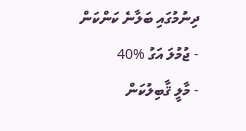ދިނުމުގައި ބަލާނެ ކަންކަން
- ޖުމުލަ އަގު %40
- މާލީ ޤާބިލުކަން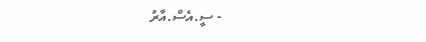- ސީ.އެސް.އާރު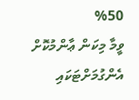%50
ވީމާ މިކަން ޢާންމުކޮށް އެންގުމަށްޓަކައި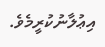އިޢުލާނުކުރީމެވެ.